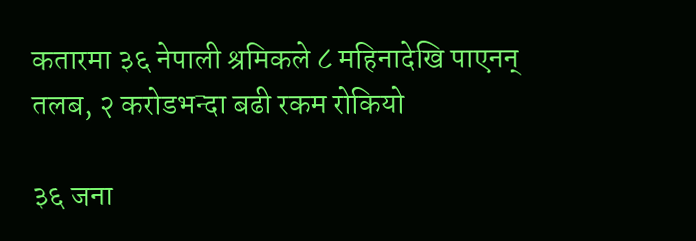कतारमा ३६ नेपाली श्रमिकले ८ महिनादेखि पाएनन् तलब, २ करोडभन्दा बढी रकम रोकियो

३६ जना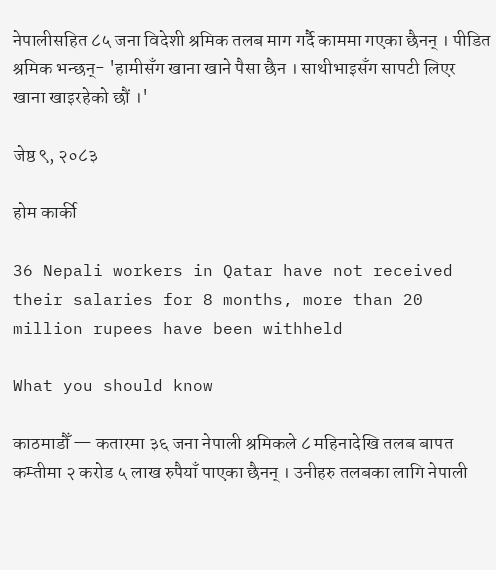नेपालीसहित ८५ जना विदेशी श्रमिक तलब माग गर्दै काममा गएका छैनन् । पीडित श्रमिक भन्छन्- 'हामीसँग खाना खाने पैसा छैन । साथीभाइसँग सापटी लिएर खाना खाइरहेको छौं ।'

जेष्ठ ९, २०८३

होम कार्की

36 Nepali workers in Qatar have not received their salaries for 8 months, more than 20 million rupees have been withheld

What you should know

काठमाडौँ — कतारमा ३६ जना नेपाली श्रमिकले ८ महिनादेखि तलब बापत कम्तीमा २ करोड ५ लाख रुपैयाँ पाएका छैनन् । उनीहरु तलबका लागि नेपाली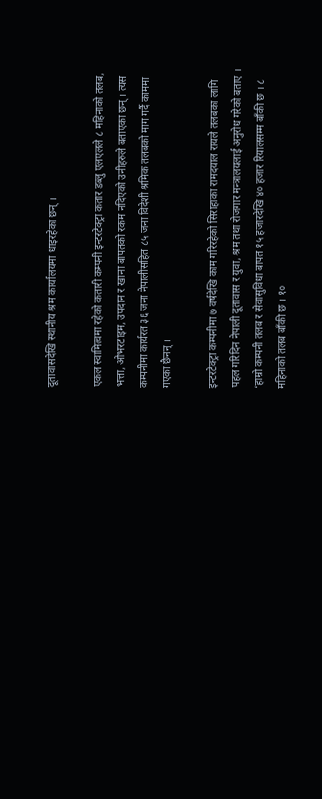दूतावासदेखि स्थानीय श्रम कार्यालयमा धाइरहेका छन् ।

एकल स्वामित्वमा रहेको कतारी कम्पनी इन्टरटेक्ट्रा कतार डब्लु एलएलले ८ महिनाको तलब, भत्ता, ओभरटाइम, उपदान र खाना बापतको रकम नदिएको उनीहरुले बताएका छन् । त्यस कम्पनीमा कार्यरत ३६ जना नेपालीसहित ८५ जना विदेशी श्रमिक तलबको माग गर्दै काममा गएका छैनन् ।

इन्टरटेक्ट्रा कम्पनीमा ७ वर्षदेखि काम गरिरहेको सिराहाका रामदयाल रायले तलबका लागि पहल गरिदिन नेपाली दूतावास र युवा, श्रम तथा रोजगार मन्त्रालयलाई अनुरोध गरेको बताए । ‘हाम्रो कम्पनी तलब र सेवासुविधा बापत १५ हजारदेखि ४० हजार रियालसम्म बाँकी छ । ८ महिनाको तलब बाँकी छ । १०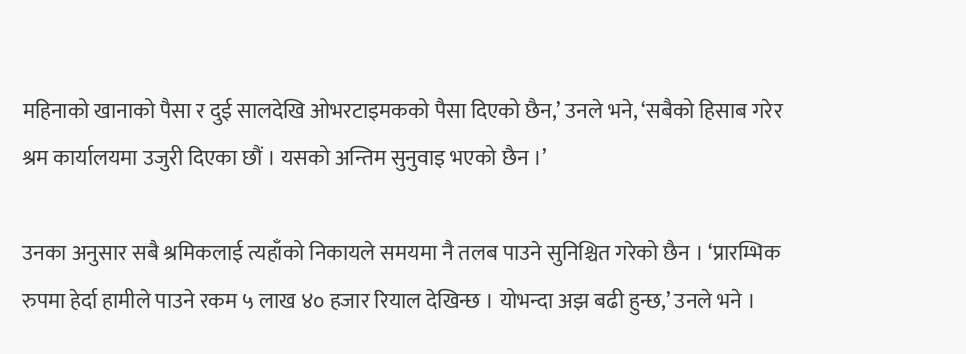महिनाको खानाको पैसा र दुई सालदेखि ओभरटाइमकको पैसा दिएको छैन,’ उनले भने, ‘सबैको हिसाब गरेर श्रम कार्यालयमा उजुरी दिएका छौं । यसको अन्तिम सुनुवाइ भएको छैन ।’

उनका अनुसार सबै श्रमिकलाई त्यहाँको निकायले समयमा नै तलब पाउने सुनिश्चित गरेको छैन । ‘प्रारम्भिक रुपमा हेर्दा हामीले पाउने रकम ५ लाख ४० हजार रियाल देखिन्छ । योभन्दा अझ बढी हुन्छ,’ उनले भने ।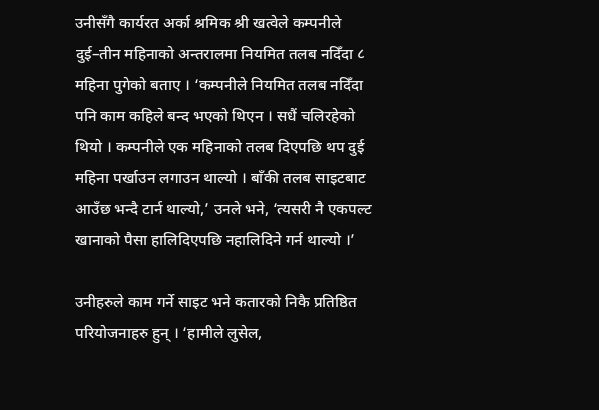उनीसँगै कार्यरत अर्का श्रमिक श्री खत्वेले कम्पनीले दुई–तीन महिनाको अन्तरालमा नियमित तलब नदिँदा ८ महिना पुगेको बताए । ‘कम्पनीले नियमित तलब नदिँदा पनि काम कहिले बन्द भएको थिएन । सधैं चलिरहेको थियो । कम्पनीले एक महिनाको तलब दिएपछि थप दुई महिना पर्खाउन लगाउन थाल्यो । बाँकी तलब साइटबाट आउँछ भन्दै टार्न थाल्यो,’ उनले भने, ‘त्यसरी नै एकपल्ट खानाको पैसा हालिदिएपछि नहालिदिने गर्न थाल्यो ।’

उनीहरुले काम गर्ने साइट भने कतारको निकै प्रतिष्ठित परियोजनाहरु हुन् । ‘हामीले लुसेल,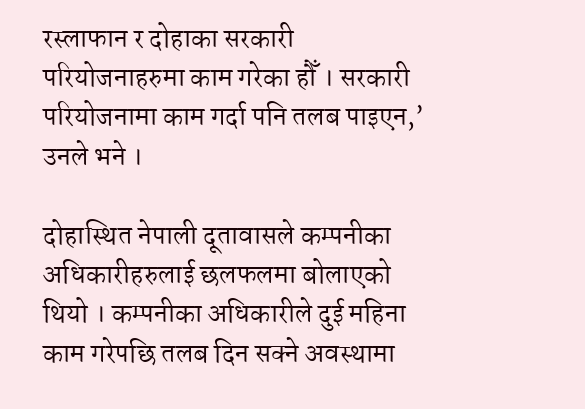रस्लाफान र दोहाका सरकारी परियोजनाहरुमा काम गरेका हौँ । सरकारी परियोजनामा काम गर्दा पनि तलब पाइएन,’ उनले भने ।

दोहास्थित नेपाली दूतावासले कम्पनीका अधिकारीहरुलाई छलफलमा बोलाएको थियो । कम्पनीका अधिकारीले दुई महिना काम गरेपछि तलब दिन सक्ने अवस्थामा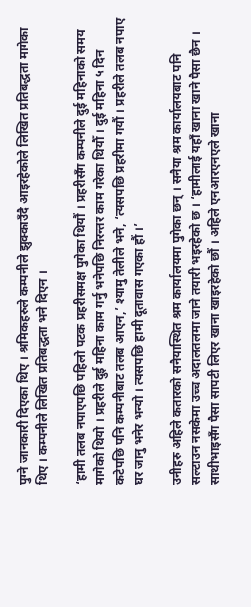पुग्ने जानकारी दिएका थिए । श्रमिकहरुले कम्पनीले झुक्काउँदै आइरहेकोले लिखित प्रतिबद्धता मागेका थिए । कम्पनीले लिखित प्रतिबद्धता भने दिएन ।

‘हामी तलब नपाएपछि पहिलो पटक प्रहरीसमक्ष पुगेका थियौं । प्रहरीसँग कम्पनीले दुई महिनाको समय मागेको थियो । प्रहरीले दुई महिना काम गर्नु भनेपछि निरन्तर काम गरेका थियौँ । दुई महिना ५ दिन कटेपछि पनि कम्पनीबाट तलब आएन,’ श्यामु तेलीले भने, ‘त्यसपछि प्रहरीमा गयौं । प्रहरीले तलब नपाए घर जानु भनेर भन्यो । त्यसपछि हामी दूतावास गएका हौं ।’

उनीहरु अहिले कतारको सनैयास्थित श्रम कार्यालयमा पुगेका छन् । सनैया श्रम कार्यालयबाट पनि सल्टाउन नसकेमा उच्च अदालतलमा जाने तयारी भइरहेको छ । ‘हामीलाई यहाँ खाना खाने पैसा छैन । साथीभाइसँग पैसा सापटी लिएर खाना खाइरहेको छौं । अहिले एनआरएनएले खाना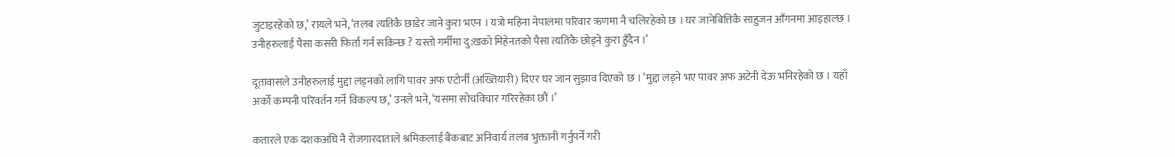जुटाइरहेको छ,’ रायले भने, ‘तलब त्यतिकै छाडेर जाने कुरा भएन । यत्रो महिना नेपालमा परिवार ऋणमा नै चलिरहेको छ । घर जानेबित्तिकै साहुजन आँगनमा आइहाल्छ । उनीहरुलाई पैसा कसरी फिर्ता गर्न सकिन्छ ? यस्तो गर्मीमा दु:खको मिहेनतको पैसा त्यतिकै छोड्ने कुरा हुँदैन ।’

दूतावासले उनीहरुलाई मुद्दा लड्नको लागि पावर अफ एटोर्नी (अख्तियारी) दिएर घर जान सुझाव दिएको छ । ‘मुद्दा लड्ने भए पावर अफ अटेनी देऊ भनिरहेको छ । यहाँ अर्को कम्पनी परिवर्तन गर्ने विकल्प छ,’ उनले भने, ‘यसमा सोचविचार गरिरहेका छौं ।’

कतारले एक दशकअघि नै रोजगारदाताले श्रमिकलाई बैंकबाट अनिवार्य तलब भुक्तानी गर्नुपर्ने गरी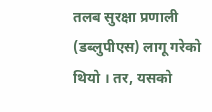तलब सुरक्षा प्रणाली (डब्लुपीएस) लागू गरेको थियो । तर, यसको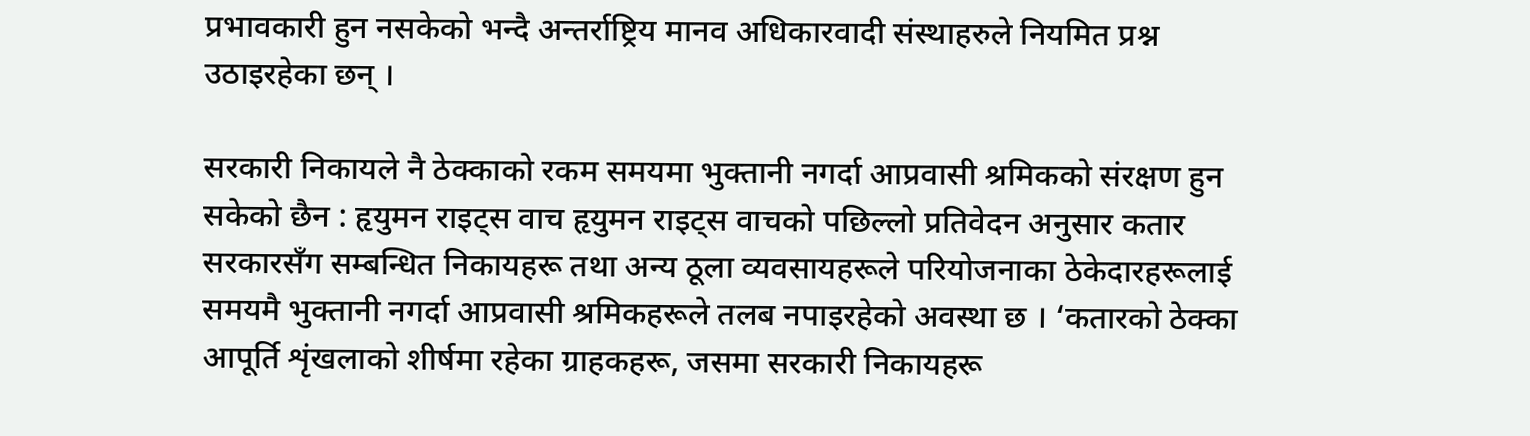प्रभावकारी हुन नसकेको भन्दै अन्तर्राष्ट्रिय मानव अधिकारवादी संस्थाहरुले नियमित प्रश्न उठाइरहेका छन् ।

सरकारी निकायले नै ठेक्काको रकम समयमा भुक्तानी नगर्दा आप्रवासी श्रमिकको संरक्षण हुन सकेको छैन : हृयुमन राइट्स वाच हृयुमन राइट्स वाचको पछिल्लो प्रतिवेदन अनुसार कतार सरकारसँग सम्बन्धित निकायहरू तथा अन्य ठूला व्यवसायहरूले परियोजनाका ठेकेदारहरूलाई समयमै भुक्तानी नगर्दा आप्रवासी श्रमिकहरूले तलब नपाइरहेको अवस्था छ । ‘कतारको ठेक्का आपूर्ति शृंखलाको शीर्षमा रहेका ग्राहकहरू, जसमा सरकारी निकायहरू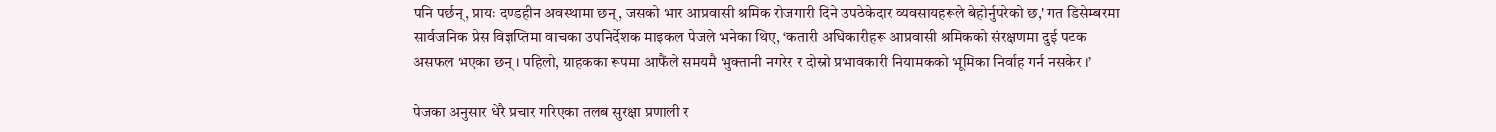पनि पर्छन्, प्रायः दण्डहीन अवस्थामा छन्, जसको भार आप्रवासी श्रमिक रोजगारी दिने उपठेकेदार व्यवसायहरूले बेहोर्नुपरेको छ,' गत डिसेम्बरमा सार्वजनिक प्रेस विज्ञप्तिमा वाचका उपनिर्देशक माइकल पेजले भनेका थिए, ‘कतारी अधिकारीहरू आप्रवासी श्रमिकको संरक्षणमा दुई पटक असफल भएका छन् । पहिलो, ग्राहकका रूपमा आफैंले समयमै भुक्तानी नगरेर र दोस्रो प्रभावकारी नियामकको भूमिका निर्वाह गर्न नसकेर ।’

पेजका अनुसार धेरै प्रचार गरिएका तलब सुरक्षा प्रणाली र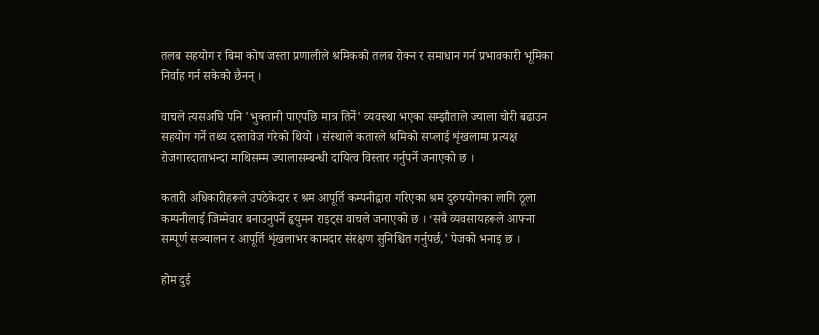तलब सहयोग र बिमा कोष जस्ता प्रणालीले श्रमिकको तलब रोक्न र समाधान गर्न प्रभावकारी भूमिका निर्वाह गर्न सकेको छैनन् ।

वाचले त्यसअघि पनि 'भुक्तानी पाएपछि मात्र तिर्ने' व्यवस्था भएका सम्झौताले ज्याला चोरी बढाउन सहयोग गर्ने तथ्य दस्तावेज गरेको थियो । संस्थाले कतारले श्रमिको सप्लाई शृंखलामा प्रत्यक्ष रोजगारदाताभन्दा माथिसम्म ज्यालासम्बन्धी दायित्व विस्तार गर्नुपर्ने जनाएको छ ।

कतारी अधिकारीहरूले उपठेकेदार र श्रम आपूर्ति कम्पनीद्वारा गरिएका श्रम दुरुपयोगका लागि ठूला कम्पनीलाई जिम्मेवार बनाउनुपर्ने हृयुमन राइट्स वाचले जनाएको छ । ‘सबै व्यवसायहरूले आफ्ना सम्पूर्ण सञ्चालन र आपूर्ति शृंखलाभर कामदार संरक्षण सुनिश्चित गर्नुपर्छ,’ पेजको भनाइ छ ।

होम दुई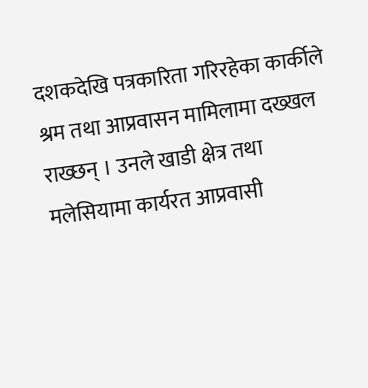दशकदेखि पत्रकारिता गरिरहेका कार्कीले श्रम तथा आप्रवासन मामिलामा दख्खल राख्छन् । उनले खाडी क्षेत्र तथा मलेसियामा कार्यरत आप्रवासी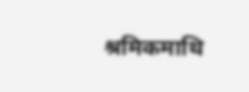श्रमिकमाथि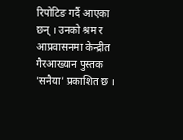रिपोटिङ गर्दै आएका छन् । उनको श्रम र आप्रवासनमा केन्द्रीत गैरआख्यान पुस्तक 'सनैया' प्रकाशित छ ।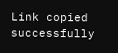Link copied successfully